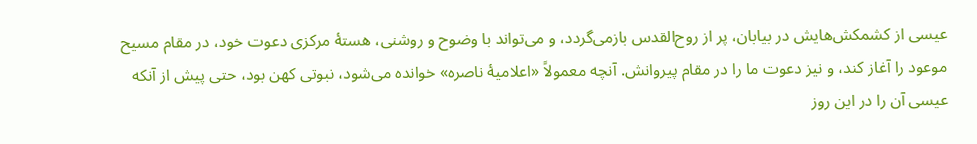عیسی از کشمکش‌هایش در بیابان، پر از روح‌القدس بازمی‌گردد، و می‌تواند با وضوح و روشنی، هستۀ مرکزی دعوت خود، در مقام مسیح موعود را آغاز کند، و نیز دعوت ما را در مقام پیروانش. آنچه معمولاً «اعلامیۀ ناصره» خوانده می‌شود، نبوتی کهن بود، حتی پیش از آنکه عیسی آن را در این روز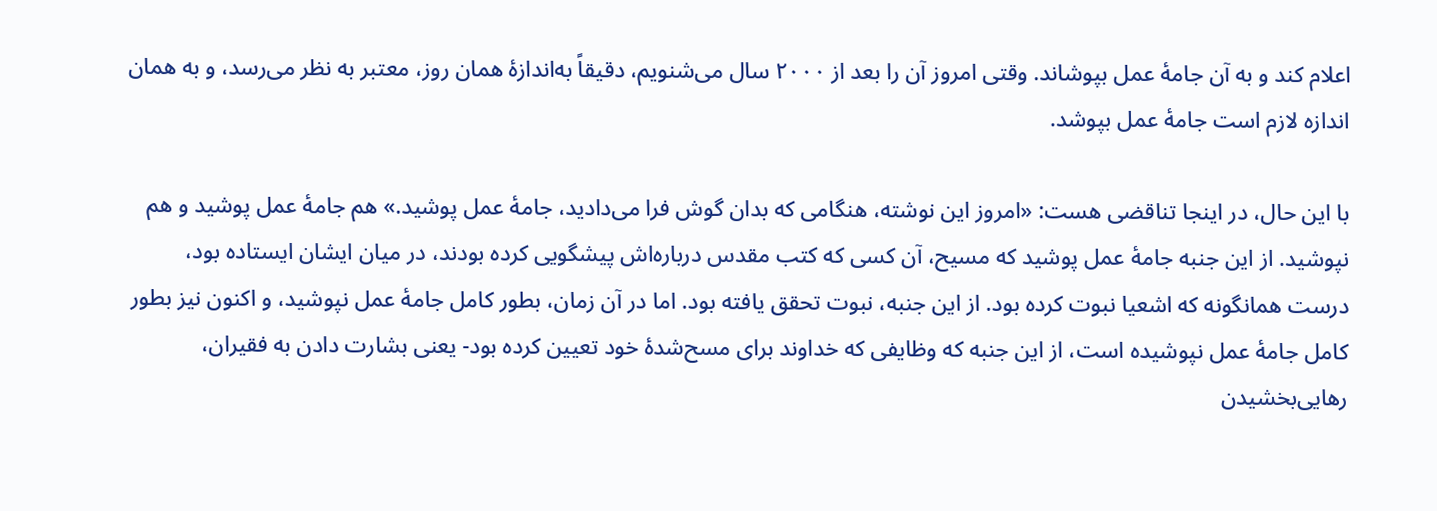اعلام کند و به آن جامۀ عمل بپوشاند. وقتی امروز آن را بعد از ۲۰۰۰ سال می‌شنویم، دقیقاً به‌اندازۀ همان روز، معتبر به نظر می‌رسد، و به همان اندازه لازم است جامۀ عمل بپوشد.

با این حال، در اینجا تناقضی هست: «امروز این نوشته، هنگامی که بدان گوش فرا می‌دادید، جامۀ عمل پوشید.» هم جامۀ عمل پوشید و هم نپوشید. از این جنبه جامۀ عمل پوشید که مسیح، آن کسی که کتب مقدس درباره‌اش پیشگویی کرده بودند، در میان ایشان ایستاده بود، درست همانگونه که اشعیا نبوت کرده بود. از این جنبه، نبوت تحقق یافته بود. اما در آن زمان، بطور کامل جامۀ عمل نپوشید، و اکنون نیز بطور کامل جامۀ عمل نپوشیده است، از این جنبه که وظایفی که خداوند برای مسح‌شدۀ خود تعیین کرده بود- یعنی بشارت دادن به فقیران، رهایی‌بخشیدن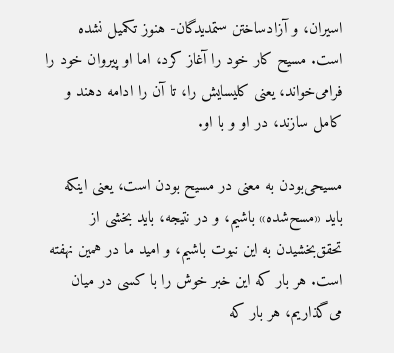اسیران، و آزادساختن ستمدیدگان- هنوز تکمیل نشده است. مسیح کار خود را آغاز کرد، اما او پیروان خود را فرامی‌خواند، یعنی کلیسایش را، تا آن را ادامه دهند و کامل سازند، در او و با او.

مسیحی‌بودن به معنی در مسیح بودن است، یعنی اینکه باید «مسح‌شده» باشیم، و در نتیجه، باید بخشی از تحقق‌بخشیدن به این نبوت باشیم، و امید ما در همین نهفته است. هر بار که این خبر خوش را با کسی در میان می‌گذاریم، هر بار که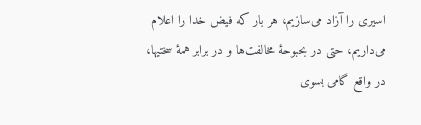اسیری را آزاد می‌سازیم، هر بار که فیض خدا را اعلام می‌داریم، حتی در بحبوحۀ مخالفت‌ها و در برابر همۀ سختیها، در واقع گامی بسوی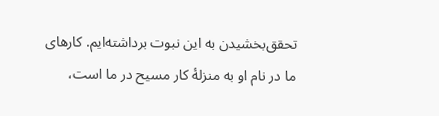تحقق‌بخشیدن به این نبوت برداشته‌ایم. کارهای ما در نام او به منزلۀ کار مسیح در ما است،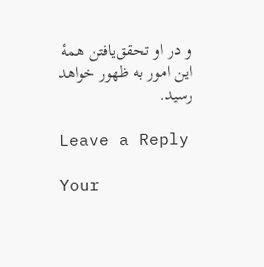و در او تحقق‌یافتن همۀ این امور به ظهور خواهد رسید.

Leave a Reply

Your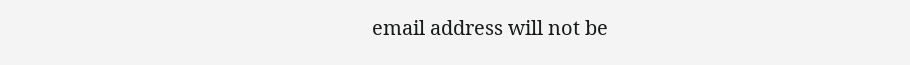email address will not be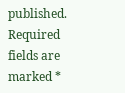published. Required fields are marked *